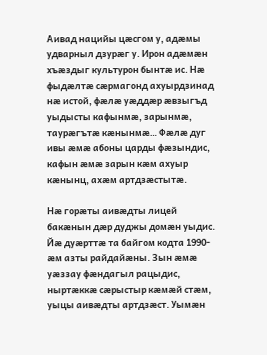Аивад нацийы цæсгом у, адæмы удварныл дзурæг у. Ирон адæмæн хъæздыг культурон бынтæ ис. Нæ фыдæлтæ сæрмагонд ахуырдзинад нæ истой, фæлæ уæддæр æвзыгъд уыдысты кафынмæ, зарынмæ, таурæгътæ кæнынмæ… Фæлæ дуг ивы æмæ абоны царды фæзындис, кафын æмæ зарын кæм ахуыр кæнынц, ахæм артдзæстытæ.

Нæ горæты аивæдты лицей бакæнын дæр дуджы домæн уыдис. Йæ дуæрттæ та байгом кодта 1990-æм азты райдайæны. Зын æмæ уæззау фæндагыл рацыдис, ныртæккæ сæрыстыр кæмæй стæм, уыцы аивæдты артдзæст. Уымæн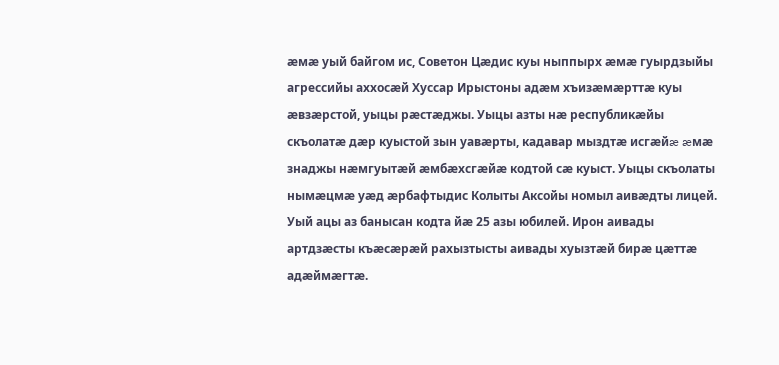æмæ уый байгом ис, Советон Цæдис куы ныппырх æмæ гуырдзыйы агрессийы аххосæй Хуссар Ирыстоны адæм хъизæмæрттæ куы æвзæрстой, уыцы рæстæджы. Уыцы азты нæ республикæйы скъолатæ дæр куыстой зын уавæрты, кадавар мыздтæ исгæйæ æмæ знаджы нæмгуытæй æмбæхсгæйæ кодтой сæ куыст. Уыцы скъолаты нымæцмæ уæд æрбафтыдис Колыты Аксойы номыл аивæдты лицей. Уый ацы аз банысан кодта йæ 25 азы юбилей. Ирон аивады артдзæсты къæсæрæй рахызтысты аивады хуызтæй бирæ цæттæ адæймæгтæ.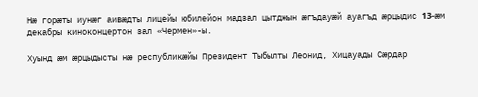Нæ горæты иунæг аивæдты лицейы юбилейон мадзал цытджын æгъдауæй ауагъд æрцыдис 13-æм декабры киноконцертон зал «Чермен»-ы.

Хуынд æм æрцыдысты нæ республикæйы Президент Тыбылты Леонид, Хицауады Сæрдар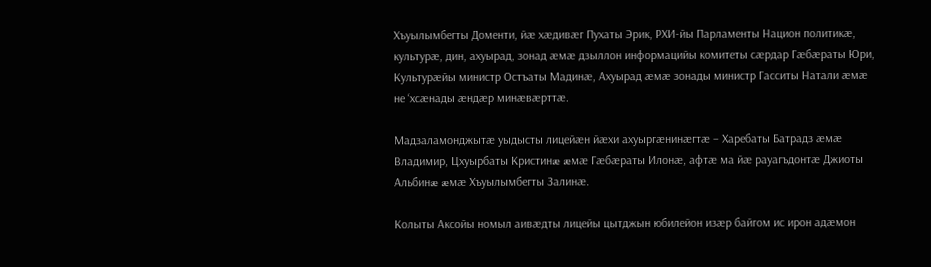Хъуылымбегты Доменти, йæ хæдивæг Пухаты Эрик, РХИ-йы Парламенты Национ политикæ, культурæ, дин, ахуырад, зонад æмæ дзыллон информацийы комитеты сæрдар Гæбæраты Юри, Культурæйы министр Остъаты Мадинæ, Ахуырад æмæ зонады министр Гасситы Натали æмæ не ‘хсæнады æндæр минæвæрттæ.

Мадзаламонджытæ уыдысты лицейæн йæхи ахуыргæнинæгтæ – Харебаты Батрадз æмæ Владимир, Цхуырбаты Кристинæ æмæ Гæбæраты Илонæ, афтæ ма йæ рауагъдонтæ Джиоты Альбинæ æмæ Хъуылымбегты Залинæ.

Колыты Аксойы номыл аивæдты лицейы цытджын юбилейон изæр байгом ис ирон адæмон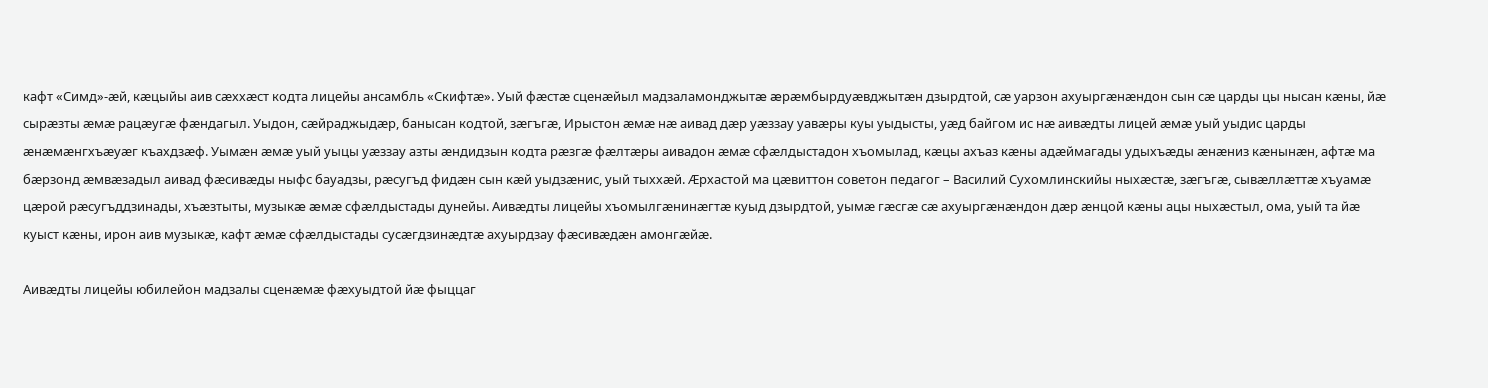кафт «Симд»-æй, кæцыйы аив сæххæст кодта лицейы ансамбль «Скифтæ». Уый фæстæ сценæйыл мадзаламонджытæ æрæмбырдуæвджытæн дзырдтой, сæ уарзон ахуыргæнæндон сын сæ царды цы нысан кæны, йæ сырæзты æмæ рацæугæ фæндагыл. Уыдон, сæйраджыдæр, банысан кодтой, зæгъгæ, Ирыстон æмæ нæ аивад дæр уæззау уавæры куы уыдысты, уæд байгом ис нæ аивæдты лицей æмæ уый уыдис царды æнæмæнгхъæуæг къахдзæф. Уымæн æмæ уый уыцы уæззау азты æндидзын кодта рæзгæ фæлтæры аивадон æмæ сфæлдыстадон хъомылад, кæцы ахъаз кæны адæймагады удыхъæды æнæниз кæнынæн, афтæ ма бæрзонд æмвæзадыл аивад фæсивæды ныфс бауадзы, рæсугъд фидæн сын кæй уыдзæнис, уый тыххæй. Æрхастой ма цæвиттон советон педагог – Василий Сухомлинскийы ныхæстæ, зæгъгæ, сывæллæттæ хъуамæ цæрой рæсугъддзинады, хъæзтыты, музыкæ æмæ сфæлдыстады дунейы. Аивæдты лицейы хъомылгæнинæгтæ куыд дзырдтой, уымæ гæсгæ сæ ахуыргæнæндон дæр æнцой кæны ацы ныхæстыл, ома, уый та йæ куыст кæны, ирон аив музыкæ, кафт æмæ сфæлдыстады сусæгдзинæдтæ ахуырдзау фæсивæдæн амонгæйæ.

Аивæдты лицейы юбилейон мадзалы сценæмæ фæхуыдтой йæ фыццаг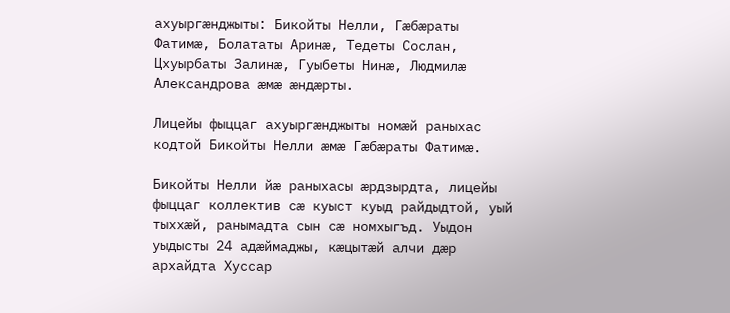ахуыргæнджыты: Бикойты Нелли, Гæбæраты Фатимæ, Болататы Аринæ, Тедеты Сослан, Цхуырбаты Залинæ, Гуыбеты Нинæ, Людмилæ Александрова æмæ æндæрты.

Лицейы фыццаг ахуыргæнджыты номæй раныхас кодтой Бикойты Нелли æмæ Гæбæраты Фатимæ.

Бикойты Нелли йæ раныхасы æрдзырдта, лицейы фыццаг коллектив сæ куыст куыд райдыдтой, уый тыххæй, ранымадта сын сæ номхыгъд. Уыдон уыдысты 24 адæймаджы, кæцытæй алчи дæр архайдта Хуссар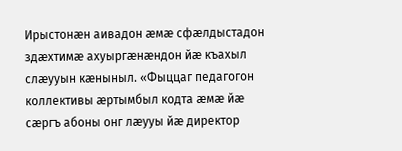Ирыстонæн аивадон æмæ сфæлдыстадон здæхтимæ ахуыргæнæндон йæ къахыл слæууын кæныныл. «Фыццаг педагогон коллективы æртымбыл кодта æмæ йæ сæргъ абоны онг лæууы йæ директор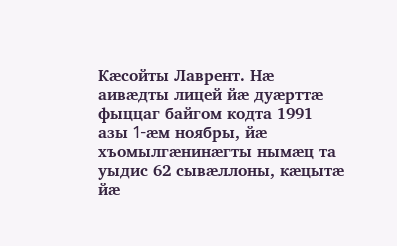Кæсойты Лаврент. Нæ аивæдты лицей йæ дуæрттæ фыццаг байгом кодта 1991 азы 1-æм ноябры, йæ хъомылгæнинæгты нымæц та уыдис 62 сывæллоны, кæцытæ йæ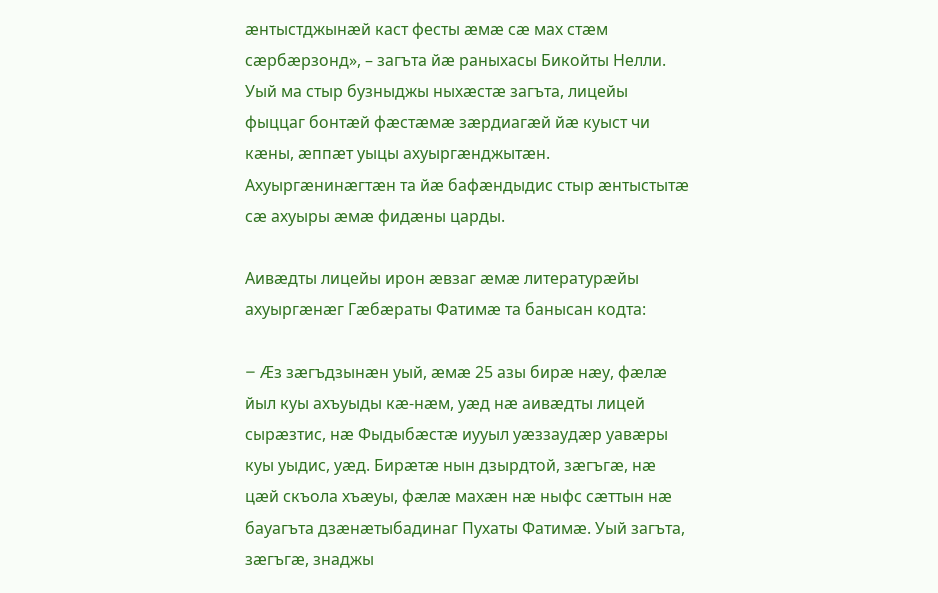æнтыстджынæй каст фесты æмæ сæ мах стæм сæрбæрзонд», – загъта йæ раныхасы Бикойты Нелли. Уый ма стыр бузныджы ныхæстæ загъта, лицейы фыццаг бонтæй фæстæмæ зæрдиагæй йæ куыст чи кæны, æппæт уыцы ахуыргæнджытæн. Ахуыргæнинæгтæн та йæ бафæндыдис стыр æнтыстытæ сæ ахуыры æмæ фидæны царды.

Аивæдты лицейы ирон æвзаг æмæ литературæйы ахуыргæнæг Гæбæраты Фатимæ та банысан кодта:

– Æз зæгъдзынæн уый, æмæ 25 азы бирæ нæу, фæлæ йыл куы ахъуыды кæ-нæм, уæд нæ аивæдты лицей сырæзтис, нæ Фыдыбæстæ иууыл уæззаудæр уавæры куы уыдис, уæд. Бирæтæ нын дзырдтой, зæгъгæ, нæ цæй скъола хъæуы, фæлæ махæн нæ ныфс сæттын нæ бауагъта дзæнæтыбадинаг Пухаты Фатимæ. Уый загъта, зæгъгæ, знаджы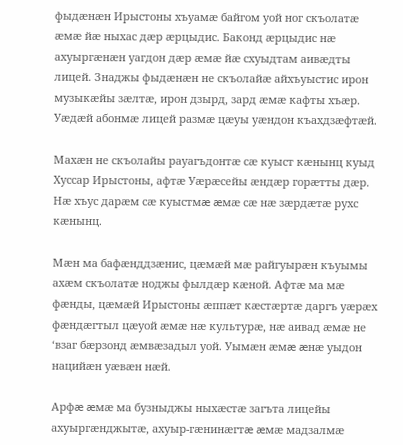фыдæнæн Ирыстоны хъуамæ байгом уой ног скъолатæ æмæ йæ ныхас дæр æрцыдис. Баконд æрцыдис нæ ахуыргæнæн уагдон дæр æмæ йæ схуыдтам аивæдты лицей. Знаджы фыдæнæн не скъолайæ айхъуыстис ирон музыкæйы зæлтæ, ирон дзырд, зард æмæ кафты хъæр. Уæдæй абонмæ лицей размæ цæуы уæндон къахдзæфтæй.

Махæн не скъолайы рауагъдонтæ сæ куыст кæнынц куыд Хуссар Ирыстоны, афтæ Уæрæсейы æндæр горæтты дæр. Нæ хъус дарæм сæ куыстмæ æмæ сæ нæ зæрдæтæ рухс кæнынц.

Мæн ма бафæнддзæнис, цæмæй мæ райгуырæн къуымы ахæм скъолатæ ноджы фылдæр кæной. Афтæ ма мæ фæнды, цæмæй Ирыстоны æппæт кæстæртæ даргъ уæрæх фæндæгтыл цæуой æмæ нæ культурæ, нæ аивад æмæ не ‘взаг бæрзонд æмвæзадыл уой. Уымæн æмæ æнæ уыдон нацийæн уæвæн нæй.

Арфæ æмæ ма бузныджы ныхæстæ загъта лицейы ахуыргæнджытæ, ахуыр-гæнинæгтæ æмæ мадзалмæ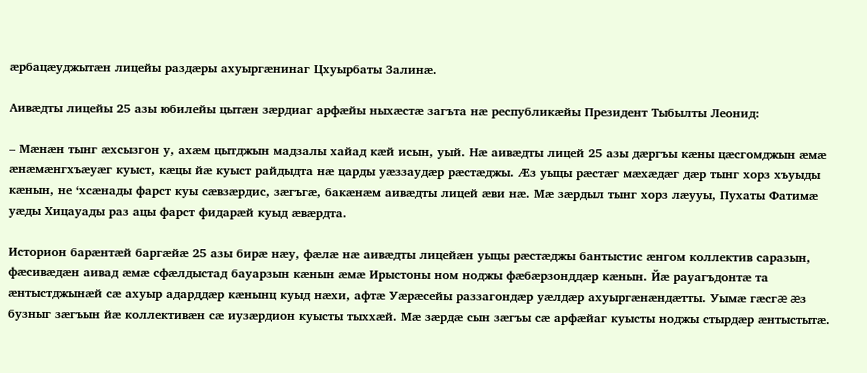æрбацæуджытæн лицейы раздæры ахуыргæнинаг Цхуырбаты Залинæ.

Аивæдты лицейы 25 азы юбилейы цытæн зæрдиаг арфæйы ныхæстæ загъта нæ республикæйы Президент Тыбылты Леонид:

– Мæнæн тынг æхсызгон у, ахæм цытджын мадзалы хайад кæй исын, уый. Нæ аивæдты лицей 25 азы дæргъы кæны цæсгомджын æмæ æнæмæнгхъæуæг куыст, кæцы йæ куыст райдыдта нæ царды уæззаудæр рæстæджы. Æз уыцы рæстæг мæхæдæг дæр тынг хорз хъуыды кæнын, не ‘хсæнады фарст куы сæвзæрдис, зæгъгæ, бакæнæм аивæдты лицей æви нæ. Мæ зæрдыл тынг хорз лæууы, Пухаты Фатимæ уæды Хицауады раз ацы фарст фидарæй куыд æвæрдта.

Историон барæнтæй баргæйæ 25 азы бирæ нæу, фæлæ нæ аивæдты лицейæн уыцы рæстæджы бантыстис æнгом коллектив саразын, фæсивæдæн аивад æмæ сфæлдыстад бауарзын кæнын æмæ Ирыстоны ном ноджы фæбæрзонддæр кæнын. Йæ рауагъдонтæ та æнтыстджынæй сæ ахуыр адарддæр кæнынц куыд нæхи, афтæ Уæрæсейы раззагондæр уæлдæр ахуыргæнæндæтты. Уымæ гæсгæ æз бузныг зæгъын йæ коллективæн сæ иузæрдион куысты тыххæй. Мæ зæрдæ сын зæгъы сæ арфæйаг куысты ноджы стырдæр æнтыстытæ.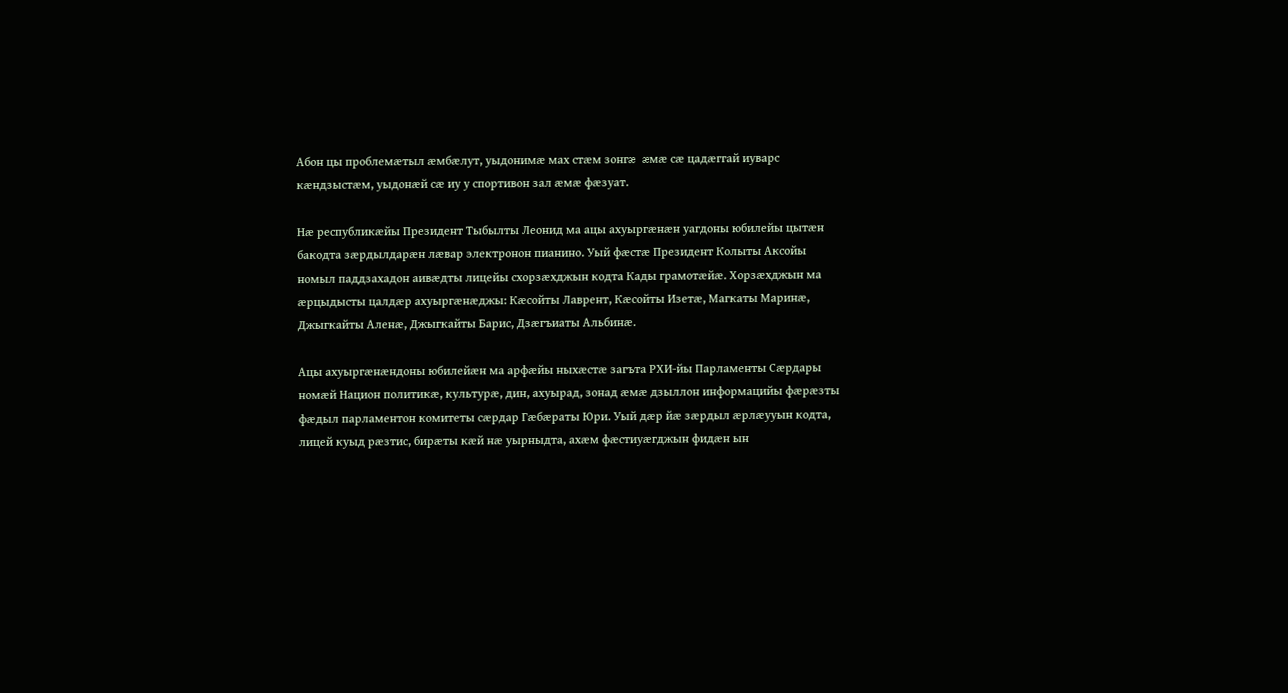Абон цы проблемæтыл æмбæлут, уыдонимæ мах стæм зонгæ æмæ сæ цадæггай иуварс кæндзыстæм, уыдонæй сæ иу у спортивон зал æмæ фæзуат.

Нæ республикæйы Президент Тыбылты Леонид ма ацы ахуыргæнæн уагдоны юбилейы цытæн бакодта зæрдылдарæн лæвар электронон пианино. Уый фæстæ Президент Колыты Аксойы номыл паддзахадон аивæдты лицейы схорзæхджын кодта Кады грамотæйæ. Хорзæхджын ма æрцыдысты цалдæр ахуыргæнæджы: Кæсойты Лаврент, Кæсойты Изетæ, Магкаты Маринæ, Джыгкайты Аленæ, Джыгкайты Барис, Дзæгъиаты Альбинæ.

Ацы ахуыргæнæндоны юбилейæн ма арфæйы ныхæстæ загъта РХИ-йы Парламенты Сæрдары номæй Национ политикæ, культурæ, дин, ахуырад, зонад æмæ дзыллон информацийы фæрæзты фæдыл парламентон комитеты сæрдар Гæбæраты Юри. Уый дæр йæ зæрдыл æрлæууын кодта, лицей куыд рæзтис, бирæты кæй нæ уырныдта, ахæм фæстиуæгджын фидæн ын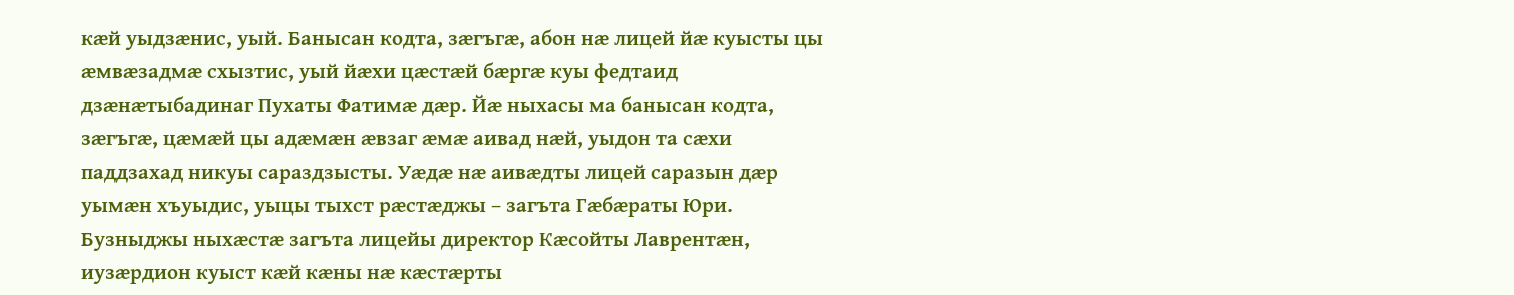кæй уыдзæнис, уый. Банысан кодта, зæгъгæ, абон нæ лицей йæ куысты цы æмвæзадмæ схызтис, уый йæхи цæстæй бæргæ куы федтаид дзæнæтыбадинаг Пухаты Фатимæ дæр. Йæ ныхасы ма банысан кодта, зæгъгæ, цæмæй цы адæмæн æвзаг æмæ аивад нæй, уыдон та сæхи паддзахад никуы сараздзысты. Уæдæ нæ аивæдты лицей саразын дæр уымæн хъуыдис, уыцы тыхст рæстæджы – загъта Гæбæраты Юри. Бузныджы ныхæстæ загъта лицейы директор Кæсойты Лаврентæн, иузæрдион куыст кæй кæны нæ кæстæрты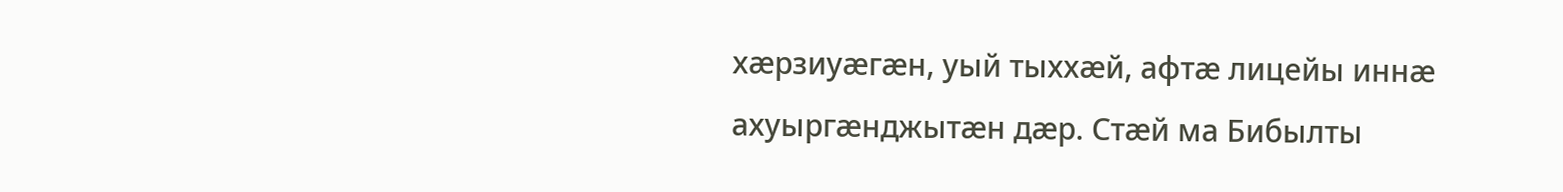хæрзиуæгæн, уый тыххæй, афтæ лицейы иннæ ахуыргæнджытæн дæр. Стæй ма Бибылты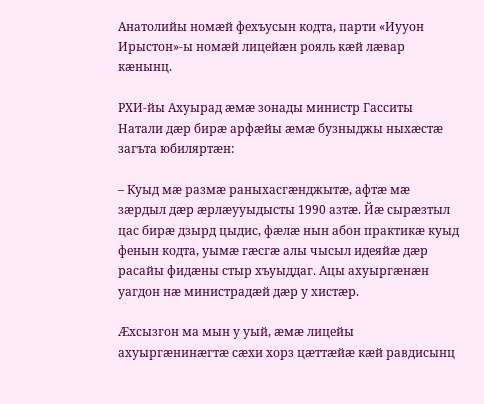Анатолийы номæй фехъусын кодта, парти «Иууон Ирыстон»-ы номæй лицейæн рояль кæй лæвар кæнынц.

РХИ-йы Ахуырад æмæ зонады министр Гасситы Натали дæр бирæ арфæйы æмæ бузныджы ныхæстæ загъта юбиляртæн:

– Куыд мæ размæ раныхасгæнджытæ, афтæ мæ зæрдыл дæр æрлæууыдысты 1990 азтæ. Йæ сырæзтыл цас бирæ дзырд цыдис, фæлæ нын абон практикæ куыд фенын кодта, уымæ гæсгæ алы чысыл идеяйæ дæр расайы фидæны стыр хъуыддаг. Ацы ахуыргæнæн уагдон нæ министрадæй дæр у хистæр.

Æхсызгон ма мын у уый, æмæ лицейы ахуыргæнинæгтæ сæхи хорз цæттæйæ кæй равдисынц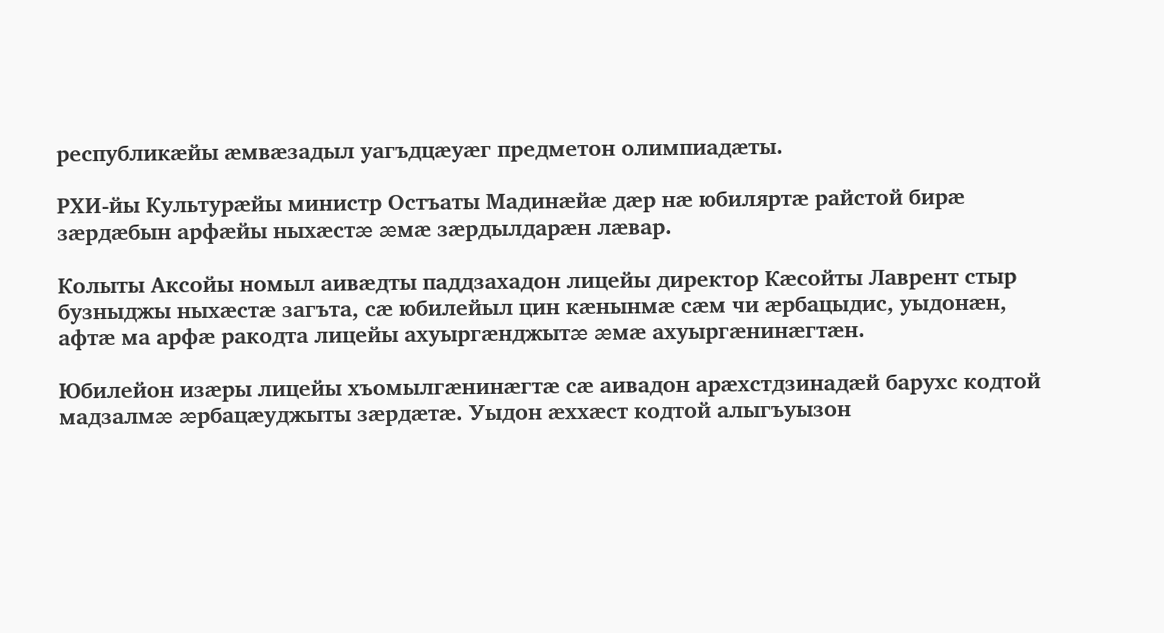республикæйы æмвæзадыл уагъдцæуæг предметон олимпиадæты.

РХИ-йы Культурæйы министр Остъаты Мадинæйæ дæр нæ юбиляртæ райстой бирæ зæрдæбын арфæйы ныхæстæ æмæ зæрдылдарæн лæвар.

Колыты Аксойы номыл аивæдты паддзахадон лицейы директор Кæсойты Лаврент стыр бузныджы ныхæстæ загъта, сæ юбилейыл цин кæнынмæ сæм чи æрбацыдис, уыдонæн, афтæ ма арфæ ракодта лицейы ахуыргæнджытæ æмæ ахуыргæнинæгтæн.

Юбилейон изæры лицейы хъомылгæнинæгтæ сæ аивадон арæхстдзинадæй барухс кодтой мадзалмæ æрбацæуджыты зæрдæтæ. Уыдон æххæст кодтой алыгъуызон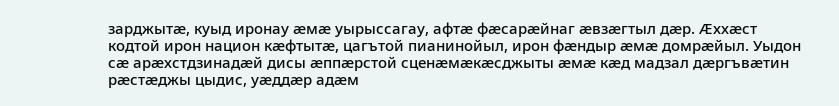зарджытæ, куыд иронау æмæ уырыссагау, афтæ фæсарæйнаг æвзæгтыл дæр. Æххæст кодтой ирон национ кæфтытæ, цагътой пианинойыл, ирон фæндыр æмæ домрæйыл. Уыдон сæ арæхстдзинадæй дисы æппæрстой сценæмæкæсджыты æмæ кæд мадзал дæргъвæтин рæстæджы цыдис, уæддæр адæм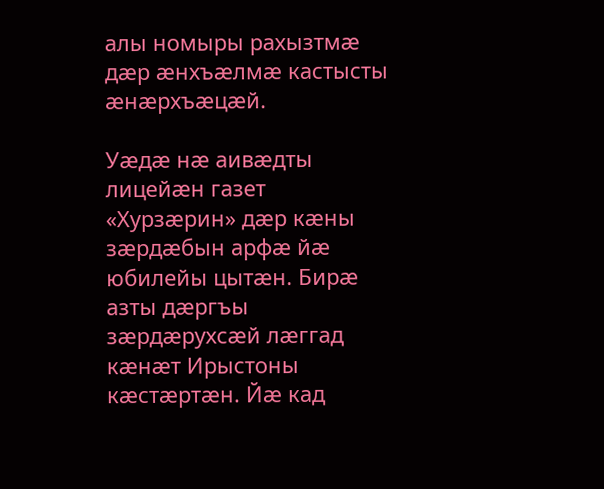алы номыры рахызтмæ дæр æнхъæлмæ кастысты æнæрхъæцæй.

Уæдæ нæ аивæдты лицейæн газет «Хурзæрин» дæр кæны зæрдæбын арфæ йæ юбилейы цытæн. Бирæ азты дæргъы зæрдæрухсæй лæггад кæнæт Ирыстоны кæстæртæн. Йæ кад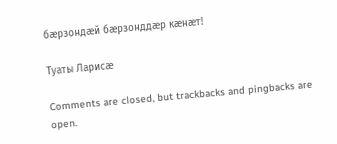бæрзондæй бæрзонддæр кæнæт!

Туаты Ларисæ

Comments are closed, but trackbacks and pingbacks are open.